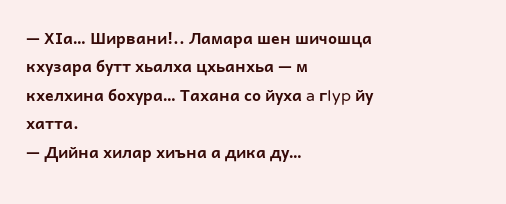— ХIа… Ширвани!.. Ламара шен шичошца кхузара бутт хьалха цхьанхьа — м кхелхина бохура… Тахана со йуха a гIyp йу хатта.
— Дийна хилар хиъна а дика ду…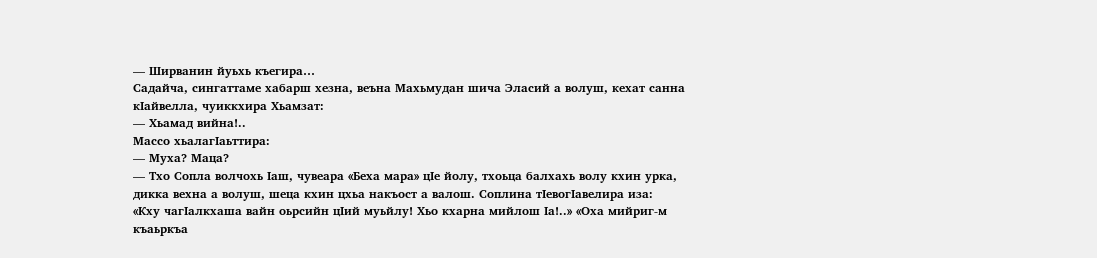— Ширванин йуьхь къегира…
Садайча, сингаттаме хабарш хезна, веъна Махьмудан шича Эласий а волуш, кехат санна кIайвелла, чуиккхира Хьамзат:
— Хьамад вийна!..
Массо хьалагIаьттира:
— Муха? Маца?
— Тхо Сопла волчохь Iаш, чувеара «Беха мара» цIе йолу, тхоьца балхахь волу кхин урка, дикка вехна а волуш, шеца кхин цхьа накъост а валош. Соплина тIевогIавелира иза:
«Кху чагIалкхаша вайн оьрсийн цIий муьйлу! Хьо кхарна мийлош Iа!..» «Оха мийриг-м къаьркъа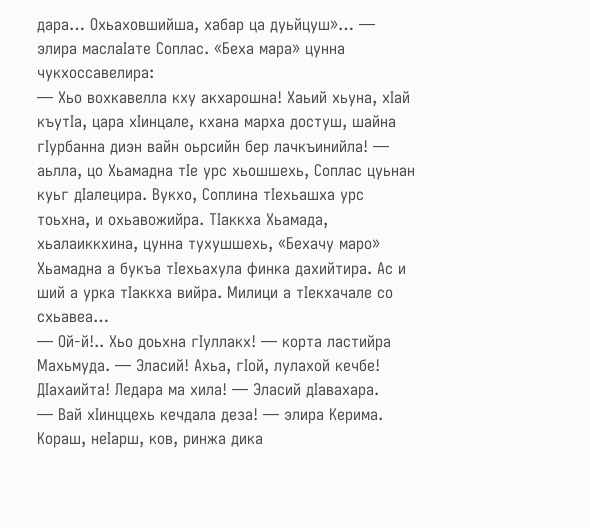дара… Охьаховшийша, хабар ца дуьйцуш»… — элира маслаIате Соплас. «Беха мара» цунна чукхоссавелира:
— Хьо вохкавелла кху акхарошна! Хаьий хьуна, хIай къутIа, цара хIинцале, кхана марха достуш, шайна гIурбанна диэн вайн оьрсийн бер лачкъинийла! — аьлла, цо Хьамадна тIе урс хьошшехь, Соплас цуьнан куьг дIалецира. Вукхо, Соплина тIехьашха урс тоьхна, и охьавожийра. ТIаккха Хьамада, хьалаиккхина, цунна тухушшехь, «Бехачу маро» Хьамадна а букъа тIехьахула финка дахийтира. Ас и ший а урка тIаккха вийра. Милици а тIекхачале со схьавеа…
— Ой-й!.. Хьо доьхна гIуллакх! — корта ластийра Махьмуда. — Эласий! Ахьа, гIой, лулахой кечбе! ДIахаийта! Ледара ма хила! — Эласий дIавахара.
— Вай хIинццехь кечдала деза! — элира Керима. Кораш, неIарш, ков, ринжа дика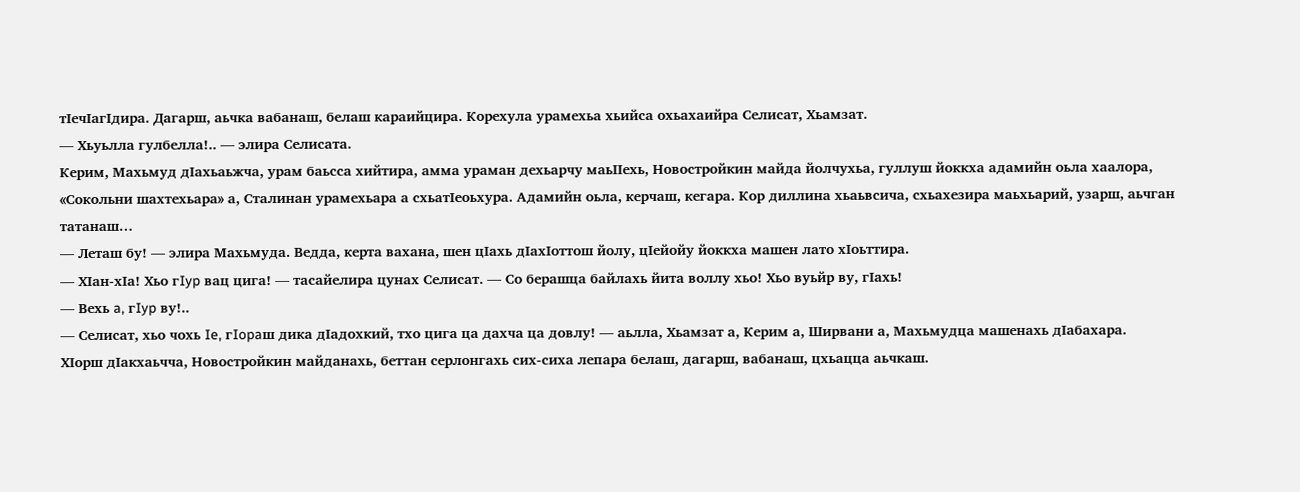тIечIагIдира. Дагарш, аьчка вабанаш, белаш караийцира. Корехула урамехьа хьийса охьахаийра Селисат, Хьамзат.
— Хьуьлла гулбелла!.. — элира Селисата.
Керим, Махьмуд дIахьаьжча, урам баьсса хийтира, амма ураман дехьарчу маьIIехь, Новостройкин майда йолчухьа, гуллуш йоккха адамийн оьла хаалора, «Сокольни шахтехьара» а, Сталинан урамехьара а схьатIеоьхура. Адамийн оьла, керчаш, кегара. Кор диллина хьаьвсича, схьахезира маьхьарий, узарш, аьчган татанаш…
— Леташ бу! — элира Махьмуда. Ведда, керта вахана, шен цIахь дIахIоттош йолу, цIейойу йоккха машен лато хIоьттира.
— ХIан-хIа! Хьо гIyp вац цига! — тасайелира цунах Селисат. — Со берашца байлахь йита воллу хьо! Хьо вуьйр ву, гIахь!
— Вехь a, гIyp ву!..
— Селисат, хьо чохь Ie, гIopaш дика дIадохкий, тхо цига ца дахча ца довлу! — аьлла, Хьамзат а, Керим а, Ширвани а, Махьмудца машенахь дIабахара.
ХIорш дIакхаьчча, Новостройкин майданахь, беттан серлонгахь сих-сиха лепара белаш, дагарш, вабанаш, цхьацца аьчкаш.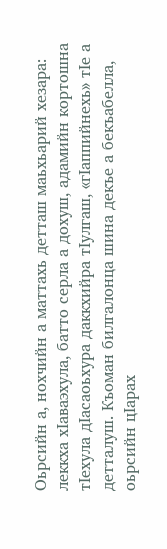Оьрсийн а, нохчийн а маттахь детташ маьхьарий хезара: леккха хIаваэхула, батто серла а дохуш, адамийн кортошна тIехула дIасаоьхура даккхийра тIулгаш, «гIаппийнехь» тIе а детталуш. Къоман билгалонца шина декъе а бекъабелла, оьрсийн цIарах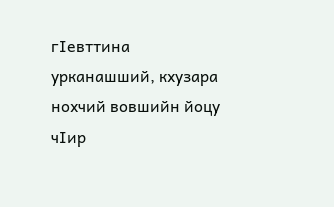гIевттина урканашший, кхузара нохчий вовшийн йоцу чIир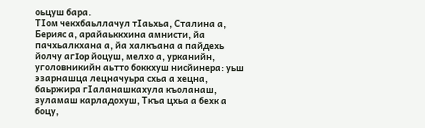оьцуш бара.
ТIом чекхбаьллачул тIаьхьа, Сталина а, Берияс а, арайаьккхина амнисти, йа пачхьалкхана а, йа халкъана а пайдехь йолчу aгIop йоцуш, мелхо а, урканийн, уголовникийн аьтто боккхуш нисйинера: уьш эзарнашца лецначуьра схьа а хецна, баьржира гIаланашкахула къоланаш, зуламаш карладохуш, Ткъа цхьа а бехк а боцу,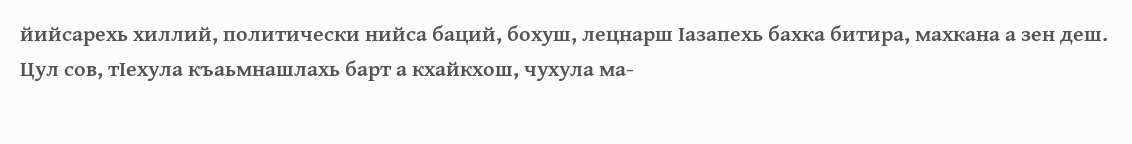йийсарехь хиллий, политически нийса баций, бохуш, лецнарш Iазапехь бахка битира, махкана а зен деш.
Цул сов, тIехула къаьмнашлахь барт а кхайкхош, чухула ма-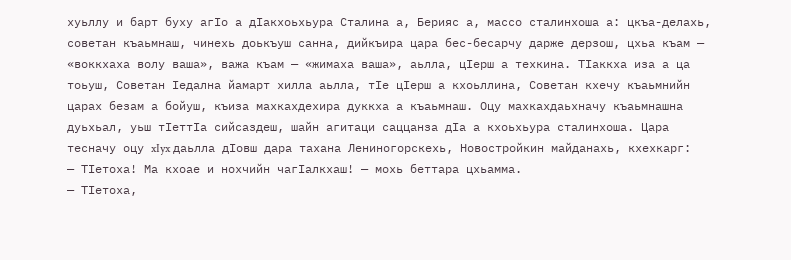хуьллу и барт буху aгIo а дIакхоьхьура Сталина а, Берияс а, массо сталинхоша а: цкъа-делахь, советан къаьмнаш, чинехь доькъуш санна, дийкъира цара бес-бесарчу дарже дерзош, цхьа къам — «воккхаха волу ваша», важа къам — «жимаха ваша», аьлла, цIерш а техкина. ТIаккха иза а ца тоьуш, Советан Iедална йамарт хилла аьлла, тIе цIерш а кхоьллина, Советан кхечу къаьмнийн царах безам а бойуш, къиза махкахдехира дуккха а къаьмнаш. Оцу махкахдаьхначу къаьмнашна дуьхьал, уьш тIеттIа сийсаздеш, шайн агитаци саццанза дIа а кхоьхьура сталинхоша. Цара тесначу оцу xIyx даьлла дIовш дара тахана Лениногорскехь, Новостройкин майданахь, кхехкарг:
— ТIетоха! Ма кхоае и нохчийн чагIалкхаш! — мохь беттара цхьамма.
— ТIетоха,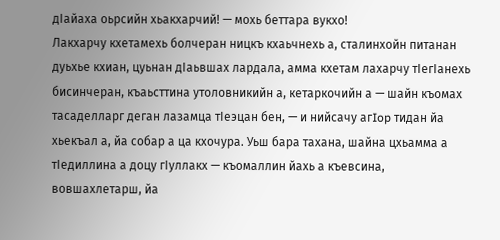дIайаха оьрсийн хьакхарчий! — мохь беттара вукхо!
Лакхарчу кхетамехь болчеран ницкъ кхаьчнехь а, сталинхойн питанан дуьхье кхиан, цуьнан дIаьвшах лардала, амма кхетам лахарчу тIегIанехь бисинчеран, къаьсттина утоловникийн а, кетаркочийн а — шайн къомах тасаделларг деган лазамца тIеэцан бен, — и нийсачу aгIop тидан йа хьекъал а, йа собар а ца кхочура. Уьш бара тахана, шайна цхьамма а тIедиллина а доцу гIуллакх — къомаллин йахь а къевсина, вовшахлетарш, йа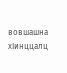вовшашна хIинццалц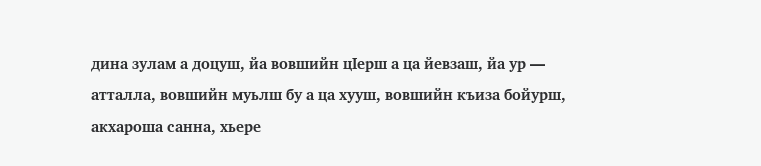дина зулам а доцуш, йа вовшийн цIерш а ца йевзаш, йа ур — атталла, вовшийн муьлш бу а ца хууш, вовшийн къиза бойурш, акхароша санна, хьере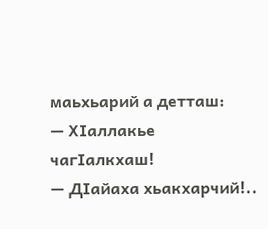маьхьарий а детташ:
— ХIаллакье чагIалкхаш!
— ДIайаха хьакхарчий!..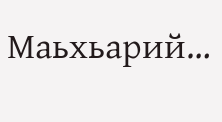Маьхьарий…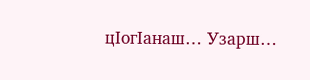цIогIанаш… Узарш…